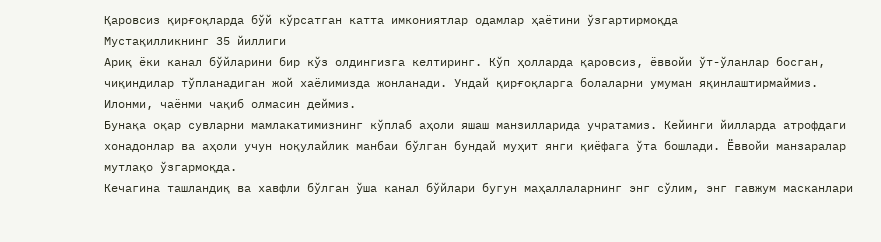Қаровсиз қирғоқларда бўй кўрсатган катта имкониятлар одамлар ҳаётини ўзгартирмоқда
Мустақилликнинг 35 йиллиги
Ариқ ёки канал бўйларини бир кўз олдингизга келтиринг. Кўп ҳолларда қаровсиз, ёввойи ўт-ўланлар босган, чиқиндилар тўпланадиган жой хаёлимизда жонланади. Ундай қирғоқларга болаларни умуман яқинлаштирмаймиз. Илонми, чаёнми чақиб олмасин деймиз.
Бунақа оқар сувларни мамлакатимизнинг кўплаб аҳоли яшаш манзилларида учратамиз. Кейинги йилларда атрофдаги хонадонлар ва аҳоли учун ноқулайлик манбаи бўлган бундай муҳит янги қиёфага ўта бошлади. Ёввойи манзаралар мутлақо ўзгармоқда.
Кечагина ташландиқ ва хавфли бўлган ўша канал бўйлари бугун маҳаллаларнинг энг сўлим, энг гавжум масканлари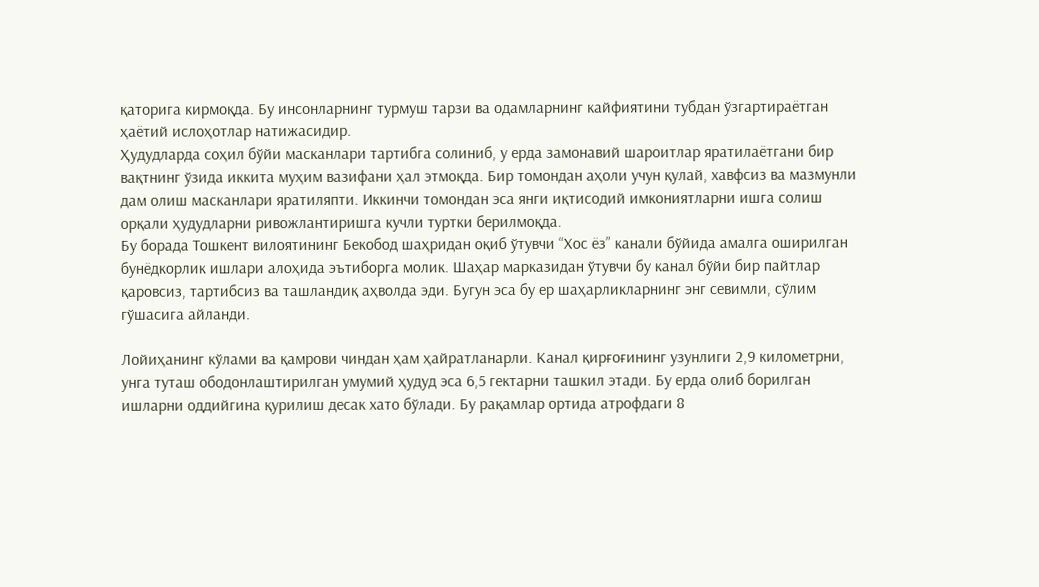қаторига кирмоқда. Бу инсонларнинг турмуш тарзи ва одамларнинг кайфиятини тубдан ўзгартираётган ҳаётий ислоҳотлар натижасидир.
Ҳудудларда соҳил бўйи масканлари тартибга солиниб, у ерда замонавий шароитлар яратилаётгани бир вақтнинг ўзида иккита муҳим вазифани ҳал этмоқда. Бир томондан аҳоли учун қулай, хавфсиз ва мазмунли дам олиш масканлари яратиляпти. Иккинчи томондан эса янги иқтисодий имкониятларни ишга солиш орқали ҳудудларни ривожлантиришга кучли туртки берилмоқда.
Бу борада Тошкент вилоятининг Бекобод шаҳридан оқиб ўтувчи “Хос ёз” канали бўйида амалга оширилган бунёдкорлик ишлари алоҳида эътиборга молик. Шаҳар марказидан ўтувчи бу канал бўйи бир пайтлар қаровсиз, тартибсиз ва ташландиқ аҳволда эди. Бугун эса бу ер шаҳарликларнинг энг севимли, сўлим гўшасига айланди.

Лойиҳанинг кўлами ва қамрови чиндан ҳам ҳайратланарли. Канал қирғоғининг узунлиги 2,9 километрни, унга туташ ободонлаштирилган умумий ҳудуд эса 6,5 гектарни ташкил этади. Бу ерда олиб борилган ишларни оддийгина қурилиш десак хато бўлади. Бу рақамлар ортида атрофдаги 8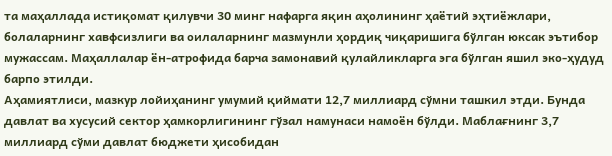та маҳаллада истиқомат қилувчи 30 минг нафарга яқин аҳолининг ҳаётий эҳтиёжлари, болаларнинг хавфсизлиги ва оилаларнинг мазмунли ҳордиқ чиқаришига бўлган юксак эътибор мужассам. Маҳаллалар ён-атрофида барча замонавий қулайликларга эга бўлган яшил эко-ҳудуд барпо этилди.
Аҳамиятлиси, мазкур лойиҳанинг умумий қиймати 12,7 миллиард сўмни ташкил этди. Бунда давлат ва хусусий сектор ҳамкорлигининг гўзал намунаси намоён бўлди. Маблағнинг 3,7 миллиард сўми давлат бюджети ҳисобидан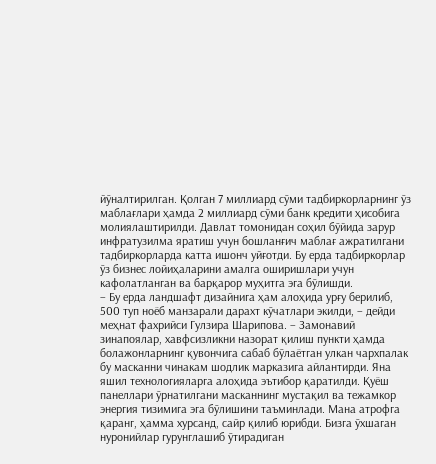йўналтирилган. Қолган 7 миллиард сўми тадбиркорларнинг ўз маблағлари ҳамда 2 миллиард сўми банк кредити ҳисобига молиялаштирилди. Давлат томонидан соҳил бўйида зарур инфратузилма яратиш учун бошланғич маблағ ажратилгани тадбиркорларда катта ишонч уйғотди. Бу ерда тадбиркорлар ўз бизнес лойиҳаларини амалга оширишлари учун кафолатланган ва барқарор муҳитга эга бўлишди.
– Бу ерда ландшафт дизайнига ҳам алоҳида урғу берилиб, 500 туп ноёб манзарали дарахт кўчатлари экилди, – дейди меҳнат фахрийси Гулзира Шарипова. – Замонавий зинапоялар, хавфсизликни назорат қилиш пункти ҳамда болажонларнинг қувончига сабаб бўлаётган улкан чархпалак бу масканни чинакам шодлик марказига айлантирди. Яна яшил технологияларга алоҳида эътибор қаратилди. Қуёш панеллари ўрнатилгани масканнинг мустақил ва тежамкор энергия тизимига эга бўлишини таъминлади. Мана атрофга қаранг, ҳамма хурсанд, сайр қилиб юрибди. Бизга ўхшаган нуронийлар гурунглашиб ўтирадиган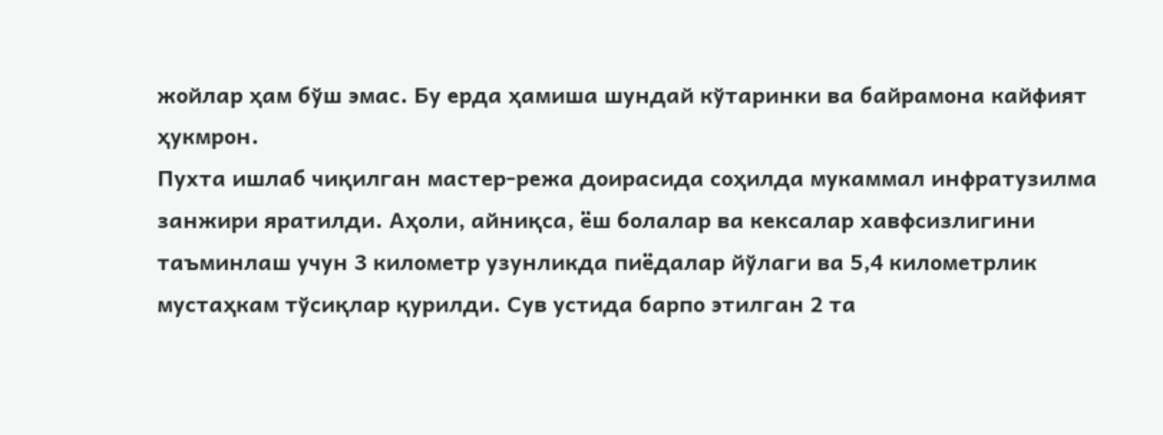жойлар ҳам бўш эмас. Бу ерда ҳамиша шундай кўтаринки ва байрамона кайфият ҳукмрон.
Пухта ишлаб чиқилган мастер-режа доирасида соҳилда мукаммал инфратузилма занжири яратилди. Аҳоли, айниқса, ёш болалар ва кексалар хавфсизлигини таъминлаш учун 3 километр узунликда пиёдалар йўлаги ва 5,4 километрлик мустаҳкам тўсиқлар қурилди. Сув устида барпо этилган 2 та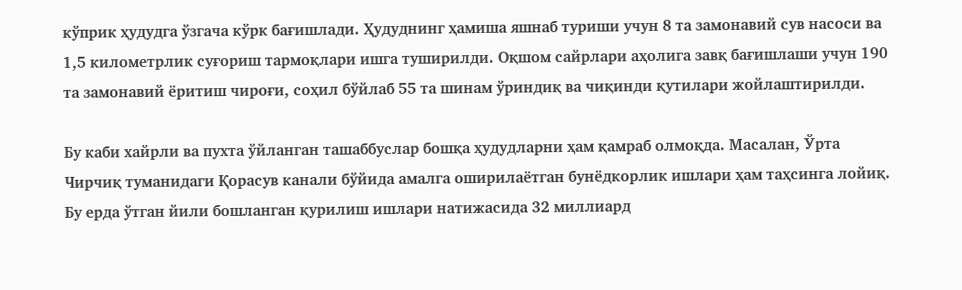кўприк ҳудудга ўзгача кўрк бағишлади. Ҳудуднинг ҳамиша яшнаб туриши учун 8 та замонавий сув насоси ва 1,5 километрлик суғориш тармоқлари ишга туширилди. Оқшом сайрлари аҳолига завқ бағишлаши учун 190 та замонавий ёритиш чироғи, соҳил бўйлаб 55 та шинам ўриндиқ ва чиқинди қутилари жойлаштирилди.

Бу каби хайрли ва пухта ўйланган ташаббуслар бошқа ҳудудларни ҳам қамраб олмоқда. Масалан, Ўрта Чирчиқ туманидаги Қорасув канали бўйида амалга оширилаётган бунёдкорлик ишлари ҳам таҳсинга лойиқ. Бу ерда ўтган йили бошланган қурилиш ишлари натижасида 32 миллиард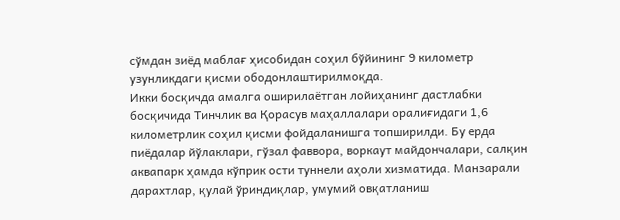сўмдан зиёд маблағ ҳисобидан соҳил бўйининг 9 километр узунликдаги қисми ободонлаштирилмоқда.
Икки босқичда амалга оширилаётган лойиҳанинг дастлабки босқичида Тинчлик ва Қорасув маҳаллалари оралиғидаги 1,6 километрлик соҳил қисми фойдаланишга топширилди. Бу ерда пиёдалар йўлаклари, гўзал фаввора, воркаут майдончалари, салқин аквапарк ҳамда кўприк ости туннели аҳоли хизматида. Манзарали дарахтлар, қулай ўриндиқлар, умумий овқатланиш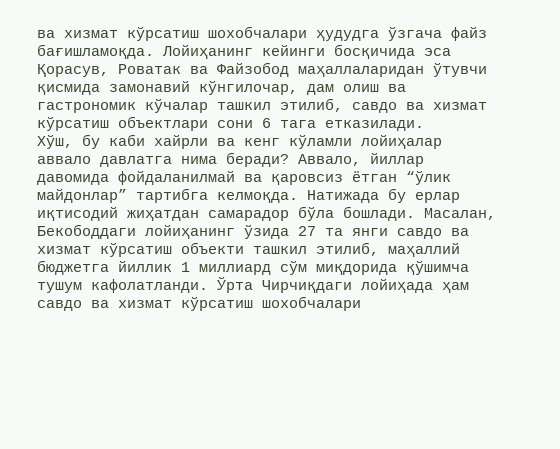ва хизмат кўрсатиш шохобчалари ҳудудга ўзгача файз бағишламоқда. Лойиҳанинг кейинги босқичида эса Қорасув, Роватак ва Файзобод маҳаллаларидан ўтувчи қисмида замонавий кўнгилочар, дам олиш ва гастрономик кўчалар ташкил этилиб, савдо ва хизмат кўрсатиш объектлари сони 6 тага етказилади.
Хўш, бу каби хайрли ва кенг кўламли лойиҳалар аввало давлатга нима беради? Аввало, йиллар давомида фойдаланилмай ва қаровсиз ётган “ўлик майдонлар” тартибга келмоқда. Натижада бу ерлар иқтисодий жиҳатдан самарадор бўла бошлади. Масалан, Бекободдаги лойиҳанинг ўзида 27 та янги савдо ва хизмат кўрсатиш объекти ташкил этилиб, маҳаллий бюджетга йиллик 1 миллиард сўм миқдорида қўшимча тушум кафолатланди. Ўрта Чирчиқдаги лойиҳада ҳам савдо ва хизмат кўрсатиш шохобчалари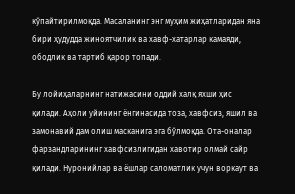кўпайтирилмоқда. Масаланинг энг муҳим жиҳатларидан яна бири ҳудудда жиноятчилик ва хавф-хатарлар камаяди, ободлик ва тартиб қарор топади.

Бу лойиҳаларнинг натижасини оддий халқ яхши ҳис қилади. Аҳоли уйининг ёнгинасида тоза, хавфсиз, яшил ва замонавий дам олиш масканига эга бўлмоқда. Ота-оналар фарзандларининг хавфсизлигидан хавотир олмай сайр қилади. Нуронийлар ва ёшлар саломатлик учун воркаут ва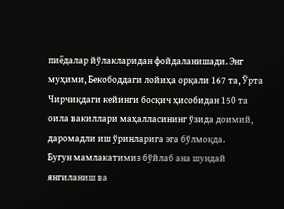пиёдалар йўлакларидан фойдаланишади. Энг муҳими, Бекободдаги лойиҳа орқали 167 та, Ўрта Чирчиқдаги кейинги босқич ҳисобидан 150 та оила вакиллари маҳалласининг ўзида доимий, даромадли иш ўринларига эга бўлмоқда.
Бугун мамлакатимиз бўйлаб ана шундай янгиланиш ва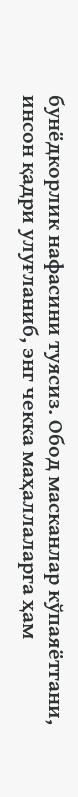бунёдкорлик нафасини туясиз. Обод масканлар кўпаяётгани, инсон қадри улуғланиб, энг чекка маҳаллаларга ҳам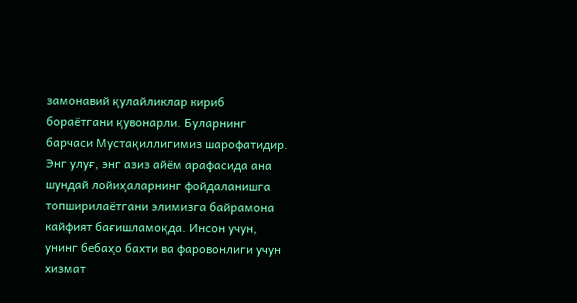замонавий қулайликлар кириб бораётгани қувонарли. Буларнинг барчаси Мустақиллигимиз шарофатидир. Энг улуғ, энг азиз айём арафасида ана шундай лойиҳаларнинг фойдаланишга топширилаётгани элимизга байрамона кайфият бағишламоқда. Инсон учун, унинг бебаҳо бахти ва фаровонлиги учун хизмат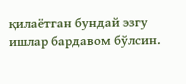қилаётган бундай эзгу ишлар бардавом бўлсин.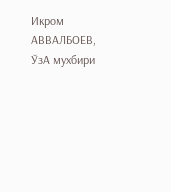Икром АВВАЛБОЕВ,
ЎзА мухбири